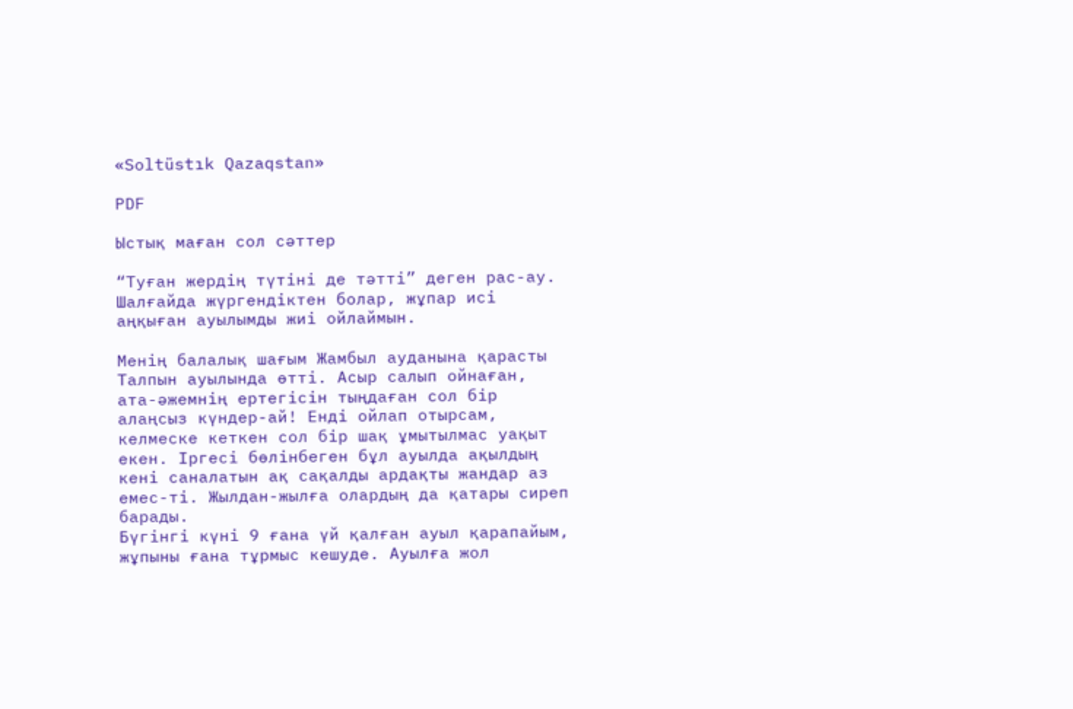«Soltüstık Qazaqstan»

PDF

Ыстық маған сол сәттер

“Туған жердің түтіні де тәтті” деген рас-ау. Шалғайда жүргендіктен болар, жұпар исі аңқыған ауылымды жиі ойлаймын.

Менің балалық шағым Жамбыл ауданына қарасты Талпын ауылында өтті. Асыр салып ойнаған, ата-әжемнің ертегісін тыңдаған сол бір алаңсыз күндер-ай! Енді ойлап отырсам, келмеске кеткен сол бір шақ ұмытылмас уақыт екен. Іргесі бөлінбеген бұл ауылда ақылдың кені саналатын ақ сақалды ардақты жандар аз емес-ті. Жылдан-жылға олардың да қатары сиреп барады.
Бүгінгі күні 9 ғана үй қалған ауыл қарапайым, жұпыны ғана тұрмыс кешуде. Ауылға жол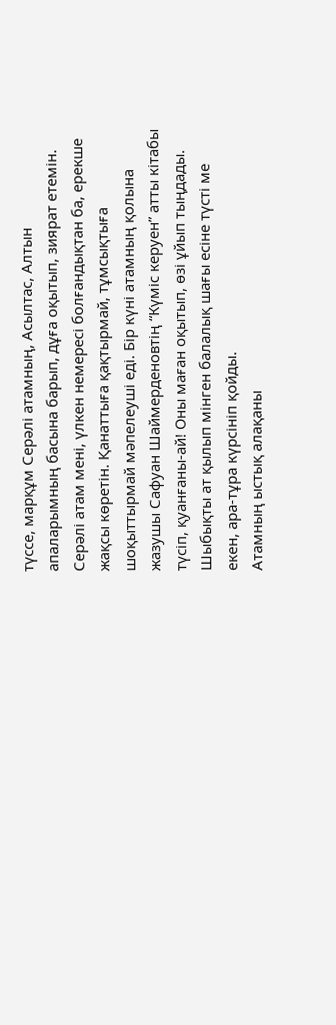түссе, марқұм Серәлі атамның, Асылтас, Алтын апаларымның басына барып, дұға оқытып, зиярат етемін. Серәлі атам мені, үлкен немересі болғандықтан ба, ерекше жақсы көретін. Қанаттыға қақтырмай, тұмсықтыға шоқыттырмай мәпелеуші еді. Бір күні атамның қолына жазушы Сафуан Шаймерденовтің “Күміс керуен” атты кітабы түсіп, қуанғаны-ай! Оны маған оқытып, өзі ұйып тыңдады. Шыбықты ат қылып мінген балалық шағы есіне түсті ме екен, ара-тұра күрсініп қойды.
Атамның ыстық алақаны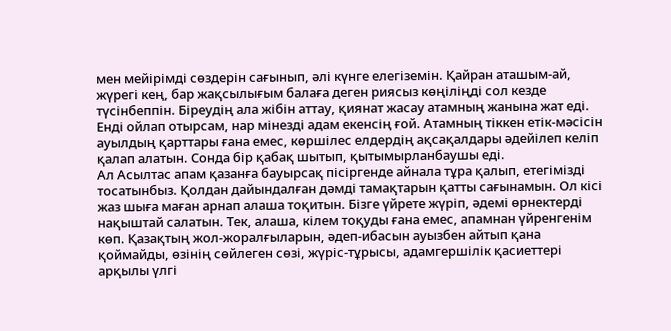мен мейірімді сөздерін сағынып, әлі күнге елегіземін. Қайран аташым-ай, жүрегі кең, бар жақсылығым балаға деген риясыз көңіліңді сол кезде түсінбеппін. Біреудің ала жібін аттау, қиянат жасау атамның жанына жат еді. Енді ойлап отырсам, нар мінезді адам екенсің ғой. Атамның тіккен етік-мәсісін ауылдың қарттары ғана емес, көршілес елдердің ақсақалдары әдейілеп келіп қалап алатын. Сонда бір қабақ шытып, қытымырланбаушы еді.
Ал Асылтас апам қазанға бауырсақ пісіргенде айнала тұра қалып, етегімізді тосатынбыз. Қолдан дайындалған дәмді тамақтарын қатты сағынамын. Ол кісі жаз шыға маған арнап алаша тоқитын. Бізге үйрете жүріп, әдемі өрнектерді нақыштай салатын. Тек, алаша, кілем тоқуды ғана емес, апамнан үйренгенім көп. Қазақтың жол-жоралғыларын, әдеп-ибасын ауызбен айтып қана қоймайды, өзінің сөйлеген сөзі, жүріс-тұрысы, адамгершілік қасиеттері арқылы үлгі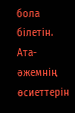бола білетін. Ата-әжемнің өсиеттерін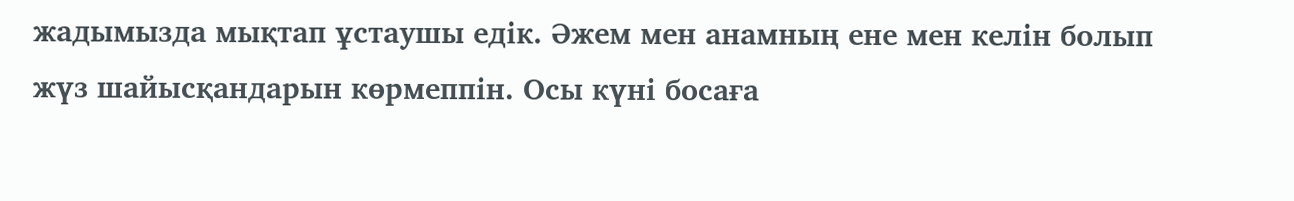жадымызда мықтап ұстаушы едік. Әжем мен анамның ене мен келін болып жүз шайысқандарын көрмеппін. Осы күні босаға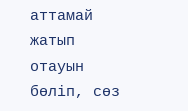аттамай жатып отауын бөліп, сөз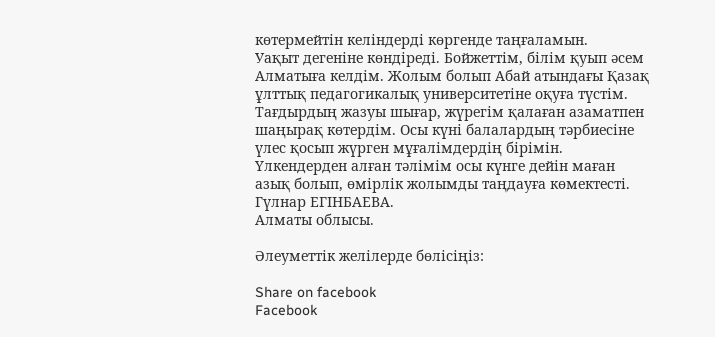көтермейтін келіндерді көргенде таңғаламын.
Уақыт дегеніне көндіреді. Бойжеттім, білім қуып әсем Алматыға келдім. Жолым болып Абай атындағы Қазақ ұлттық педагогикалық университетіне оқуға түстім. Тағдырдың жазуы шығар, жүрегім қалаған азаматпен шаңырақ көтердім. Осы күні балалардың тәрбиесіне үлес қосып жүрген мұғалімдердің бірімін. Үлкендерден алған тәлімім осы күнге дейін маған азық болып, өмірлік жолымды таңдауға көмектесті.
Гүлнар ЕГІНБАЕВА.
Алматы облысы.

Әлеуметтік желілерде бөлісіңіз:

Share on facebook
Facebook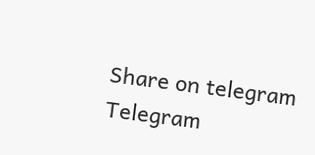Share on telegram
Telegram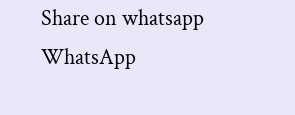Share on whatsapp
WhatsApp